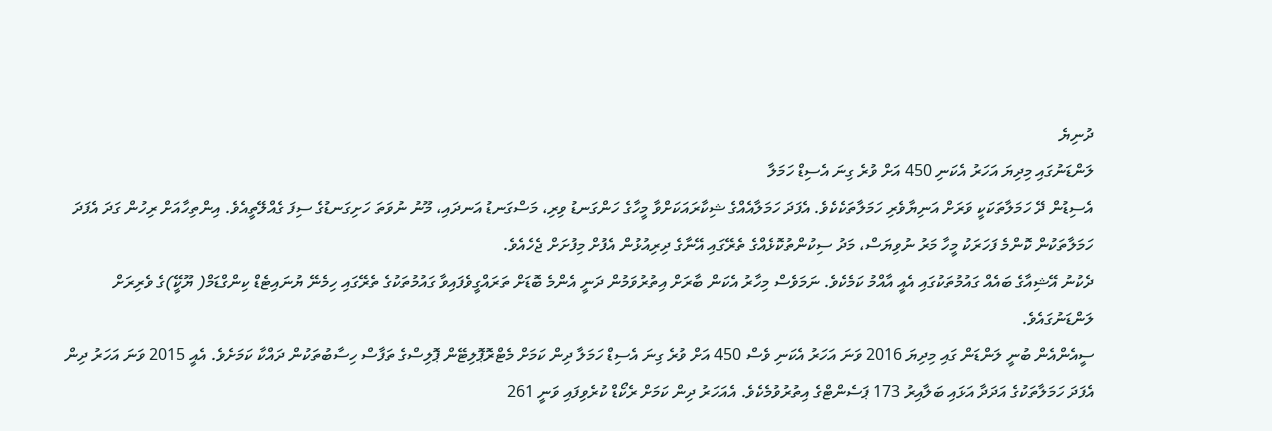ދުނިޔެ
ލަންޑަނުގައި މިދިޔަ އަހަރު އެކަނި 450 އަށް ވުރެ ގިނަ އެސިޑް ހަމަލާ
އެސިޑުން ދޭ ހަމަލާތަކަކީ ވަރަށް އަނިޔާވެރި ހަމަލާތަކެކެވެ. އެފަދަ ހަމަލާއެއްގެ ޝިކާރައަކަށްވާ މީހާގެ ހަންގަނޑު ވިރި، މަސްގަނޑު އަނދައި، މޫނު ނުވަތަ ހަށިގަނޑުގެ ސިފަ ގެއްލޭތީއެވެ. އިންތިހާއަށް ރިހުން ގަދަ އެފަދަ ހަމަލާތަކުން ކޮންމެ ފަހަރަކު މީހާ މަރު ނުވިޔަސް، މަދު ސިކުންތުކޮޅެއްގެ ތެރޭގައި އޭނާގެ ދިރިއުޅުން އެފުށް މިފުށަށް ޖެހެއެވެ.
ދެކުނު އޭޝިއާގެ ބައެއް ގައުމުތަކުގައި އެއީ އާއްމު ކަމެކެވެ. ނަމަވެސް މިހާރު އެކަން ބާރަށް އިތުރުވަމުން ދަނީ އެންމެ ބޮޑަށް ތަރައްގީވެފައިވާ ގައުމުތަކުގެ ތެރޭގައި ހިމެނޭ ޔުނައިޓެޑް ކިންގްޑަމް( ޔޫކޭީ)ގެ ވެރިރަށް ލަންޑަނުގައެވެ.
ސީއެންއެން ބުނީ ލަންޑަން ގައި މިދިޔަ 2016 ވަނަ އަހަރު އެކަނި ވެސް 450 އަށް ވުރެ ގިނަ އެސިޑް ހަމަލާ ދިން ކަމަށް މެޓްރޮޕޮލިޓޭން ޕޮލިސްގެ ތަފާސް ހިސާބުތަކުން ދައްކާ ކަމަށެވެ. އެއީ 2015 ވަނަ އަހަރު ދިން އެފަދަ ހަމަލާތަކުގެ އަދަދާ އަޅައި ބަލާއިރު 173 ޕަސެންޓްގެ އިތުރުވުމެކެވެ. އެއަހަރު ދިން ކަމަށް ރެކޯޑް ކުރެވިފައި ވަނީ 261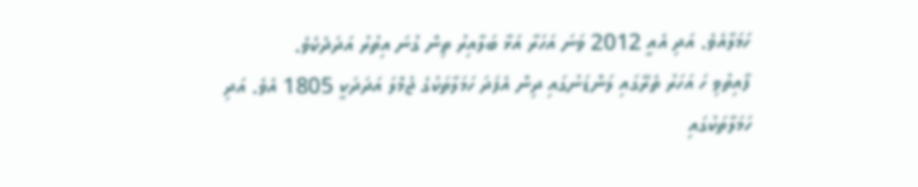ހަމަލާއެވެ. އަދި އެއީ 2012 ވަނަ އަހަރާ އަޅާ ބަލާއިރު ތިން ގުނަ އިތުރު އަދަދެކެވެ.
ފާއިތުވި ހަ އަހަރު ތެރޭގައި ލަންޑަނުގައި ދިން އެފަދަ ހަމަލާތަކުގެ ޖުމްލަ އަދަދަކީ 1805 އެވެ. އަދި ހަމަލާތަކުގައި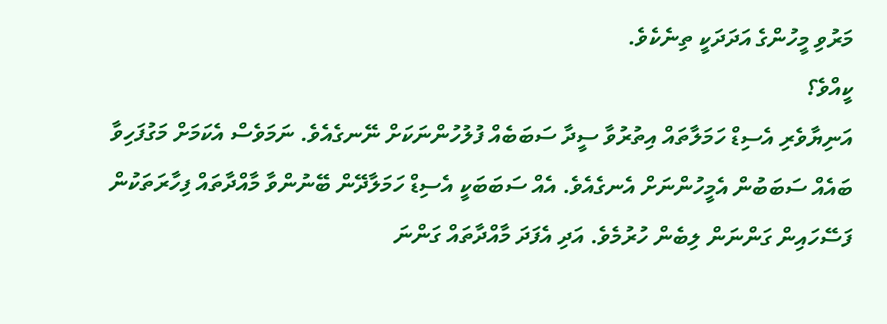މަރުވި މީހުންގެ އަދަދަކީ ތިނެކެވެ.
ކީއްވެ؟
އަނިޔާވެރި އެސިޑް ހަމަލާތައް އިތުރުވާ ސީދާ ސަބަބެއް ފުލުހުންނަކަށް ނޭނގެއެވެ. ނަމަވެސް އެކަމަށް މަގުފަހިވާ ބައެއް ސަބަބުން އެމީހުންނަށް އެނގެއެވެ. އެއް ސަބަބަކީ އެސިޑް ހަމަލާދޭން ބޭނުންވާ މާއްދާތައް ފިހާރަތަކުން ފަސޭހައިން ގަންނަން ލިބެން ހުރުމެވެ. އަދި އެފަދަ މާއްދާތައް ގަންނަ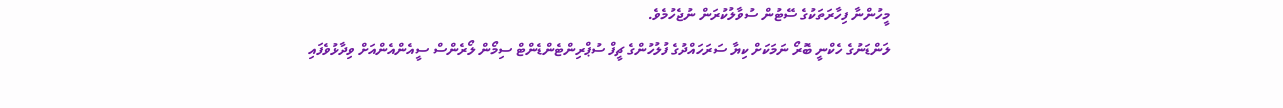މީހުންނާ ފިހާރަތަކުގެ ސޭޓުން ސުވާލުކުރަން ނުޖެހުމެވެ.
ލަންޑަނުގެ ހެކްނީ ބޮރޯ ނަމަކަށް ކިޔާ ސަރަހައްދުގެ ފުލުހުންގެ ޗީފް ސުޕްރިންޓެންޑެންޓް ސިމޯން ލޯރެންސް ސީއެންއެންއަށް ވިދާޅުވެފައި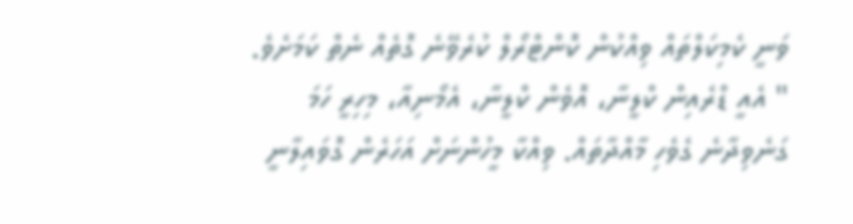ވަނީ ކެމިކަލްތައް ވިއްކުން ކޮންޓްރޯލް ކުރެވޭނެ ގޮތެއް ނެތް ކަމަށެވެ.
" އެއީ ޑްރެއިން ކްލީނާ، އޮވެން ކްލީނާ، އެމޯނިއާ، މިހިރީ ހަމަ ގަނެވިދާނެ ގެވެހި މާއްދާތައް. ވިއްކާ މީހުންނަށް އަހަރެން ގޮވައިލާނީ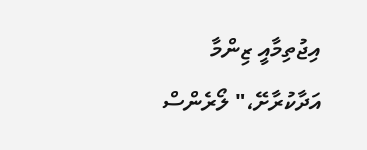އިޖުތިމާއީ ޒިންމާ އަދާކުރާށޭ،" ލޯރެންސް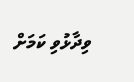ވިދާޅުވި ކަމަށް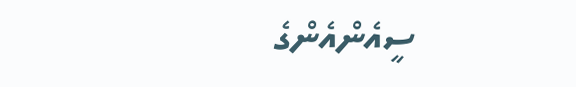ސީއެންއެންގެ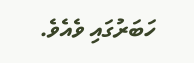ހަބަރުގައި ވެއެވެ.